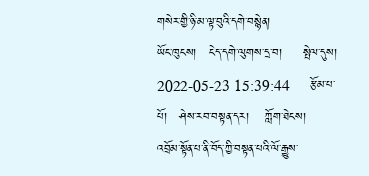གསེར་གྱི་ཉི་མ་ལྟ་བུའི་དགེ་བསྙེན།
ཡོང་ཁུངས།   ངེད་དགེ་ལུགས་དྲ་བ།     སྤེལ་དུས།  2022-05-23 15:39:44     རྩོམ་པ་པོ།   ཤེས་རབ་བསྟན་དར།    ཀློག་ཐེངས།
འབྲོམ་སྟོན་པ་ནི་བོད་ཀྱི་བསྟན་པའི་ལོ་རྒྱུས་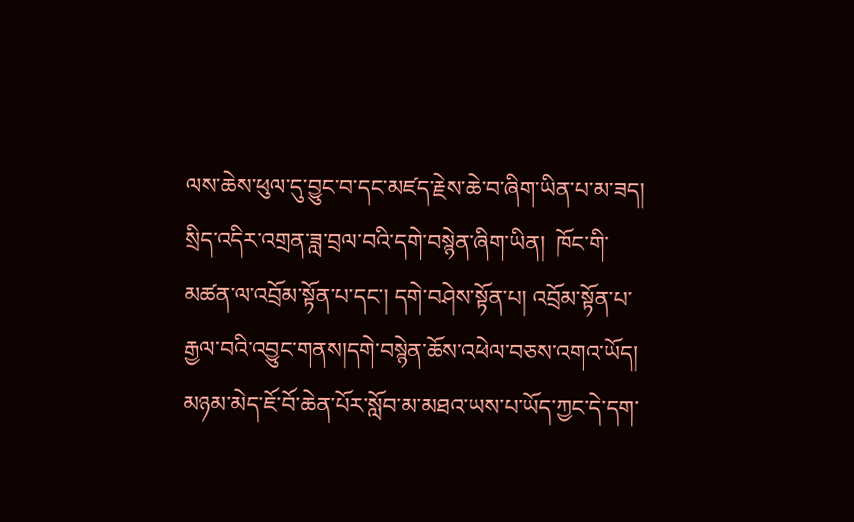ལས་ཆེས་ཕུལ་དུ་བྱུང་བ་དང་མཛད་རྗེས་ཆེ་བ་ཞིག་ཡིན་པ་མ་ཟད། སྲིད་འདིར་འགྲན་ཟླ་བྲལ་བའི་དགེ་བསྙེན་ཞིག་ཡིན།  ཁོང་གི་མཚན་ལ་འབྲོམ་སྟོན་པ་དང་། དགེ་བཤེས་སྟོན་པ། འབྲོམ་སྟོན་པ་རྒྱལ་བའི་འབྱུང་གནས།དགེ་བསྙེན་ཆོས་འཕེལ་བཅས་འགའ་ཡོད།
མཉམ་མེད་ཇོ་བོ་ཆེན་པོར་སློབ་མ་མཐའ་ཡས་པ་ཡོད་ཀྱང་དེ་དག་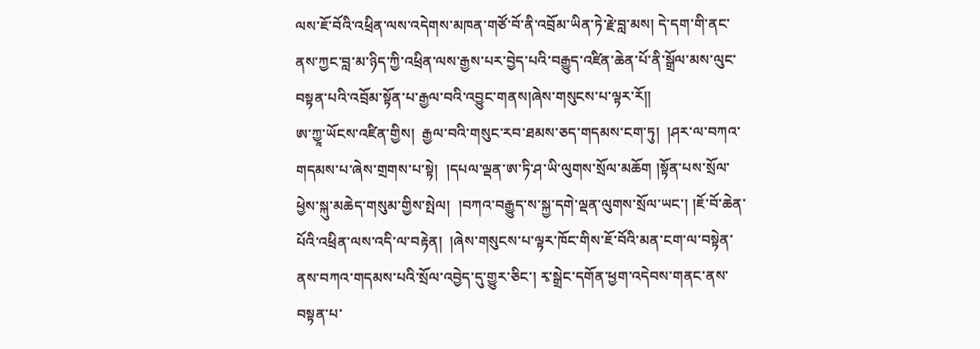ལས་ཇོ་བོའི་འཕྲིན་ལས་འདེགས་མཁན་གཙོ་བོ་ནི་འབྲོམ་ཡིན་ཏེ་རྗེ་བླ་མས། དེ་དག་གི་ནང་ནས་ཀྱང་བླ་མ་ཉིད་ཀྱི་འཕྲིན་ལས་རྒྱས་པར་བྱེད་པའི་བརྒྱུད་འཛིན་ཆེན་པོ་ནི་སྒྲོལ་མས་ལུང་བསྟན་པའི་འབྲོམ་སྟོན་པ་རྒྱལ་བའི་འབྱུང་གནས།ཞེས་གསུངས་པ་ལྟར་རོ༎
ཨ་ཀྱཱ་ཡོངས་འཛིན་གྱིས།  རྒྱལ་བའི་གསུང་རབ་ཐམས་ཅད་གདམས་ངག་ཏུ།  །ཤར་ལ་བཀའ་གདམས་པ་ཞེས་གྲགས་པ་སྟེ།  །དཔལ་ལྡན་ཨ་ཏི་ཤ་ཡི་ལུགས་སྲོལ་མཆོག །སྟོན་པས་སྲོལ་ཕྱེས་སྐུ་མཆེད་གསུམ་གྱིས་སྤེལ།  །བཀའ་བརྒྱུད་ས་སྐྱ་དགེ་ལྡན་ལུགས་སྲོལ་ཡང་། །ཇོ་བོ་ཆེན་པོའི་འཕྲིན་ལས་འདི་ལ་བརྟེན།  །ཞེས་གསུངས་པ་ལྟར་ཁོང་གིས་ཇོ་བོའི་མན་ངག་ལ་བསྟེན་ནས་བཀའ་གདམས་པའི་སྲོལ་འབྱེད་དུ་གྱུར་ཅིང་། རྭ་སྒྲེང་དགོན་ཕྱག་འདེབས་གནང་ནས་བསྟན་པ་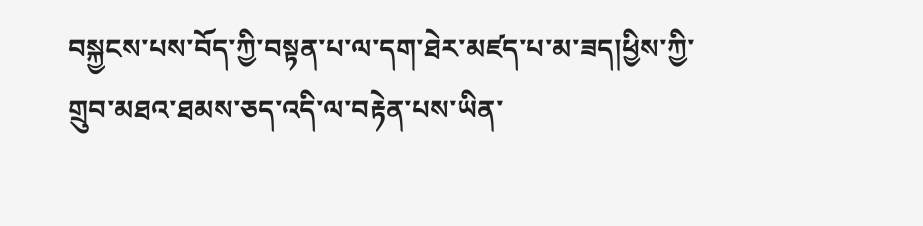བསྐྱངས་པས་བོད་ཀྱི་བསྟན་པ་ལ་དག་ཐེར་མཛད་པ་མ་ཟད།ཕྱིས་ཀྱི་གྲུབ་མཐའ་ཐམས་ཅད་འདི་ལ་བརྟེན་པས་ཡིན་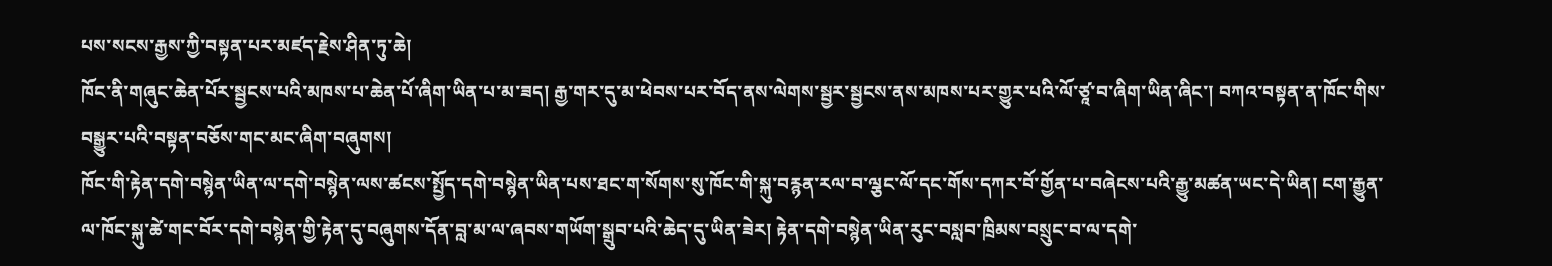པས་སངས་རྒྱས་ཀྱི་བསྟན་པར་མཛད་རྗེས་ཤིན་ཏུ་ཆེ།
ཁོང་ནི་གཞུང་ཆེན་པོར་སྦྱངས་པའི་མཁས་པ་ཆེན་པོ་ཞིག་ཡིན་པ་མ་ཟད། རྒྱ་གར་དུ་མ་ཕེབས་པར་བོད་ནས་ལེགས་སྦྱར་སྦྱངས་ནས་མཁས་པར་གྱུར་པའི་ལོ་ཙཱ་བ་ཞིག་ཡིན་ཞིང་། བཀའ་བསྟན་ན་ཁོང་གིས་བསྒྱུར་པའི་བསྟན་བཅོས་གང་མང་ཞིག་བཞུགས།
ཁོང་གི་རྟེན་དགེ་བསྙེན་ཡིན་ལ་དགེ་བསྙེན་ལས་ཚངས་སྤྱོད་དགེ་བསྙེན་ཡིན་པས་ཐང་ག་སོགས་སུ་ཁོང་གི་སྐུ་བརྙན་རལ་བ་ལྕང་ལོ་དང་གོས་དཀར་བོ་གྱོན་པ་བཞེངས་པའི་རྒྱུ་མཚན་ཡང་དེ་ཡིན། ངག་རྒྱུན་ལ་ཁོང་སྐུ་ཚེ་གང་བོར་དགེ་བསྙེན་གྱི་རྟེན་དུ་བཞུགས་དོན་བླ་མ་ལ་ཞབས་གཡོག་སྒྲུབ་པའི་ཆེད་དུ་ཡིན་ཟེར། རྟེན་དགེ་བསྙེན་ཡིན་རུང་བསླབ་ཁྲིམས་བསྲུང་བ་ལ་དགེ་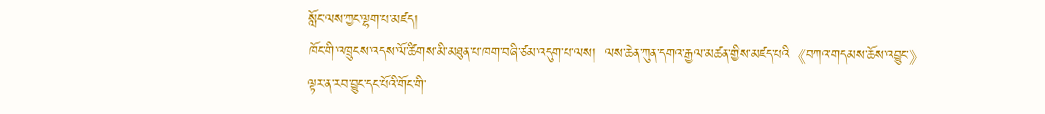སློང་ལས་ཀྱང་ལྷག་པ་མཛད།
ཁོང་གི་འཁྲུངས་འདས་ལོ་ཚིགས་མི་མཐུན་པ་ཁག་བཞི་ཙམ་འདུག་པ་ལས།  ལས་ཆེན་ཀུན་དགའ་རྒྱལ་མཚན་གྱིས་མཛད་པའི《བཀའ་གདམས་ཆོས་འབྱུང་》ལྟར་ན་རབ་བྱུང་དང་པོའི་གོང་གི་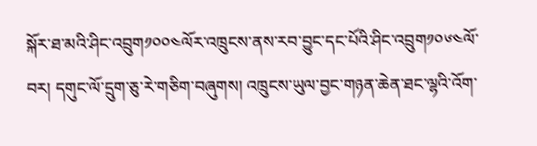སྐོར་ཐ་མའི་ཤིང་འབྲུག༡༠༠༤ལོར་འཁྲུངས་ནས་རབ་བྱུང་དང་པོའི་ཤིང་འབྲུག༡༠༦༤ལོ་བར། དགུང་ལོ་དྲུག་ཅུ་རེ་གཅིག་བཞུགས། འཁྲུངས་ཡུལ་བྱང་གཉན་ཆེན་ཐང་ལྷའི་འོག་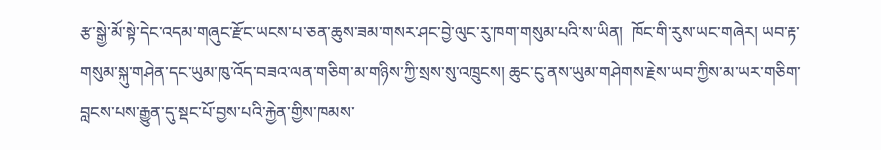རྩ་སྒྱེ་མོ་སྟེ་དེང་འདམ་གཞུང་རྫོང་ཡངས་པ་ཅན་ཆུས་ཟམ་གསར་ཤང་བྱེ་ལུང་རུ་ཁག་གསུམ་པའི་ས་ཡིན།  ཁོང་གི་རུས་ཡང་གཞེར། ཡབ་རྟ་གསུམ་སྐུ་གཤེན་དང་ཡུམ་ཁུ་འོད་བཟའ་ལན་གཅིག་མ་གཉིས་ཀྱི་སྲས་སུ་འཁྲུངས། ཆུང་ངུ་ནས་ཡུམ་གཤེགས་རྗེས་ཡབ་ཀྱིས་མ་ཡར་གཅིག་བླངས་པས་རྒྱུན་དུ་སྡང་པོ་བྱས་པའི་རྐྱེན་གྱིས་ཁམས་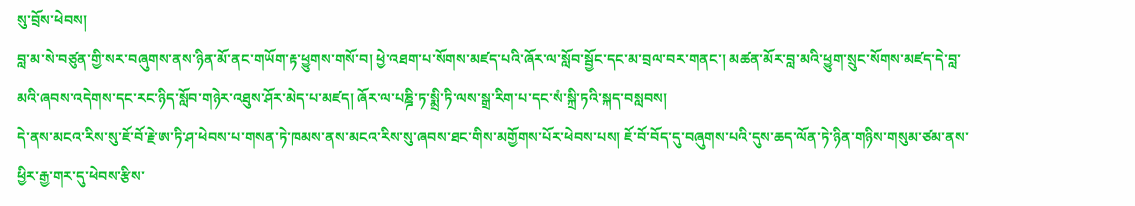སུ་བྲོས་ཕེབས།
བླ་མ་སེ་བཙུན་གྱི་སར་བཞུགས་ནས་ཉིན་མོ་ནང་གཡོག་རྟ་ཕྱུགས་གསོ་བ། ཕྱེ་འཐག་པ་སོགས་མཛད་པའི་ཞོར་ལ་སློབ་སྦྱོང་དང་མ་བྲལ་བར་གནང་། མཚན་མོར་བླ་མའི་ཕྱུག་སྲུང་སོགས་མཛད་དེ་བླ་མའི་ཞབས་འདེགས་དང་རང་ཉིད་སློབ་གཉེར་འཐུས་ཤོར་མེད་པ་མཛད། ཞོར་ལ་པཎྜི་ཏ་སྨྲི་ཏི་ལས་སྒྲ་རིག་པ་དང་སཾ་སྐྲི་ཏའི་སྐད་བསླབས།
དེ་ནས་མངའ་རིས་སུ་ཇོ་བོ་རྗེ་ཨ་ཏི་ཤ་ཕེབས་པ་གསན་ཏེ་ཁམས་ནས་མངའ་རིས་སུ་ཞབས་ཐང་གིས་མགྱོགས་པོར་ཕེབས་པས། ཇོ་བོ་བོད་དུ་བཞུགས་པའི་དུས་ཆད་ལོན་ཏེ་ཉིན་གཉིས་གསུམ་ཙམ་ནས་ཕྱིར་རྒྱ་གར་དུ་ཕེབས་རྩིས་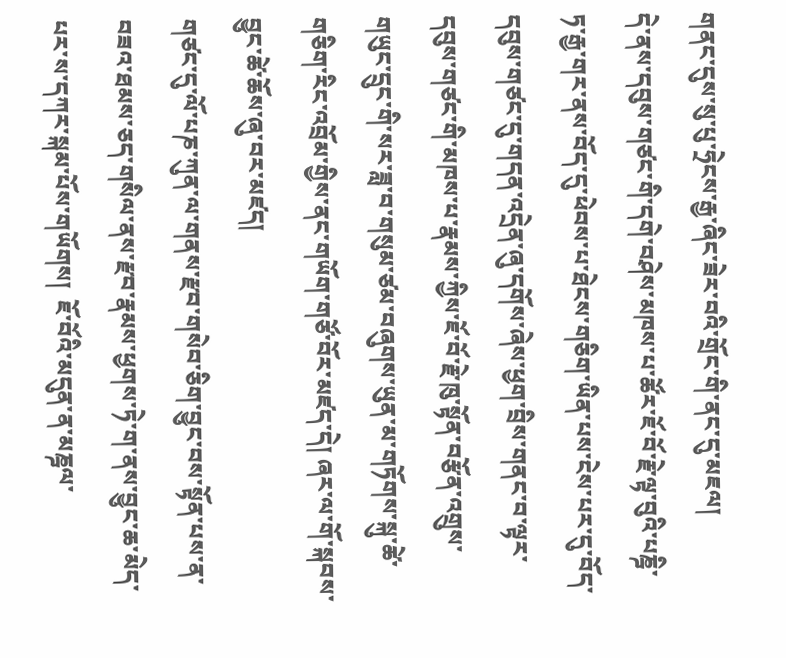གནང་དུས་སུ་པུ་ཧྲེངས་རྒྱ་ཞིང་ཟེར་བའི་གྲོང་གི་ནང་དུ་མཇལ།
དེ་ནས་དབུས་གཙང་གི་དགེ་བཤེས་མཁས་པ་ཚོར་ཇོ་བོ་རྗེ་ལྟ་བུའི་པཎྜི་ཏ་རྒྱ་གར་ནས་བོད་དུ་ཕེབས་པ་ཐེངས་གཅིག་ཡིན་པས་ངེས་པར་དུ་བོད་དབུས་གཙང་དུ་གདན་འདྲེན་ཞུ་དགོས་ཞེས་ཕྱག་བྲིས་གནང་བ་ལྟར་དབུས་གཙང་གི་མཁས་པ་རྣམས་ཀྱིས་ཇོ་བོ་རྗེ་ཁུ་སྟོན་བརྩོན་འགྲུས་གཡུང་དྲུང་གི་སར་ཟླ་བ་གསུམ་ཙམ་བཞུགས་ཡུན་མ་གཏོགས་སྐུ་ཚེ་གཅིག་རིང་འབྲོམ་གྱིས་ནང་གཡོག་གཙོ་བོར་མཛད་དེ། ཞར་ལ་གོ་སྐབས་བྱུང་ཚེ་ཆོས་ཞུ་བར་མཛད།
གཙང་དུ་ལོ་པཎ་ཀུན་ལ་གནས་རྫབ་གསེབ་ཅིག་བྱུང་བས་སྟོན་པས་ན་བཟའ་ཐམས་ཅད་གསིལ་ནས་རྫབ་རྣམས་ཕྱགས་ཏེ་ག་ནས་བྱུང་ཆ་མེད་པར་ས་དཀར་སྐམ་པོས་གཡོགས།  ཇོ་བོའི་མདུན་ན་མཎྜལ་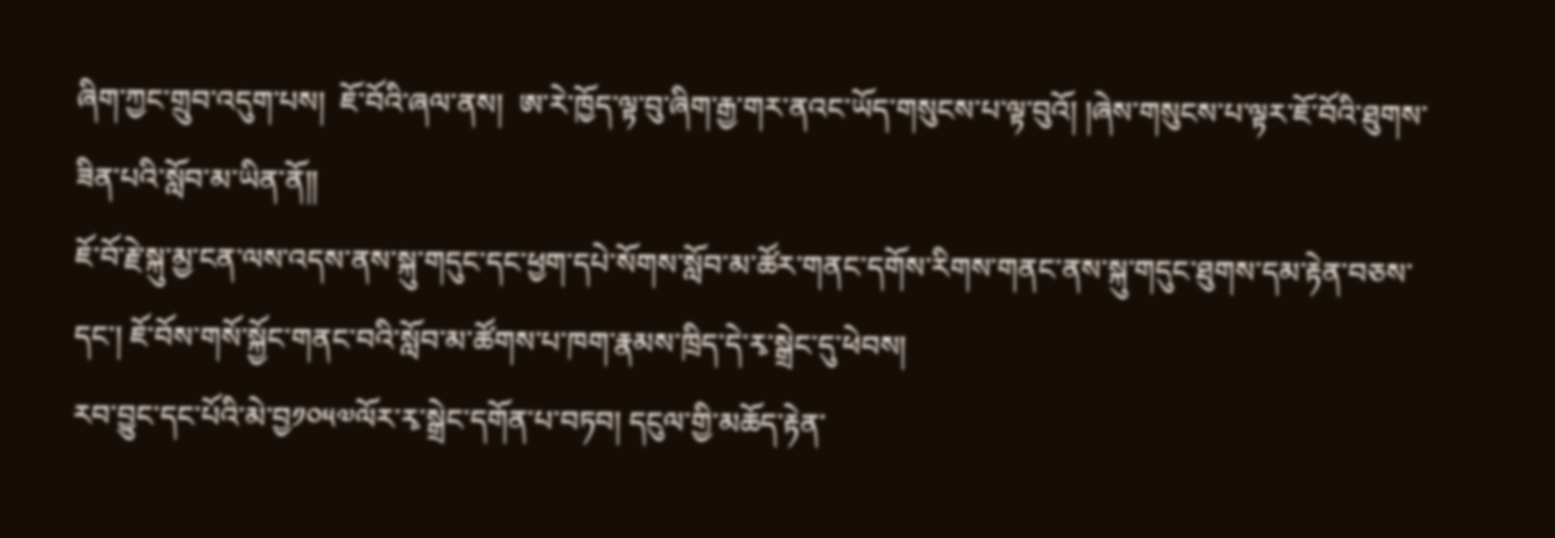ཞིག་ཀྱང་གྲུབ་འདུག་པས།  ཇོ་བོའི་ཞལ་ནས།  ཨ་རེ་ཁྱོད་ལྟ་བུ་ཞིག་རྒྱ་གར་ནའང་ཡོད་གསུངས་པ་ལྟ་བུའོ། །ཞེས་གསུངས་པ་ལྟར་ཇོ་བོའི་ཐུགས་ཟིན་པའི་སློབ་མ་ཡིན་ནོ༎
ཇོ་བོ་རྗེ་སྐུ་མྱ་ངན་ལས་འདས་ནས་སྐུ་གདུང་དང་ཕྱག་དཔེ་སོགས་སློབ་མ་ཚོར་གནང་དགོས་རིགས་གནང་ནས་སྐུ་གདུང་ཐུགས་དམ་རྟེན་བཅས་དང་། ཇོ་བོས་གསོ་སྐྱོང་གནང་བའི་སློབ་མ་ཚོགས་པ་ཁག་རྣམས་ཁྲིད་དེ་རྭ་སྒྲེང་དུ་ཕེབས།
རབ་བྱུང་དང་པོའི་མེ་བྱ༡༠༥༧ལོར་རྭ་སྒྲེང་དགོན་པ་བཏབ། དངུལ་གྱི་མཆོད་རྟེན་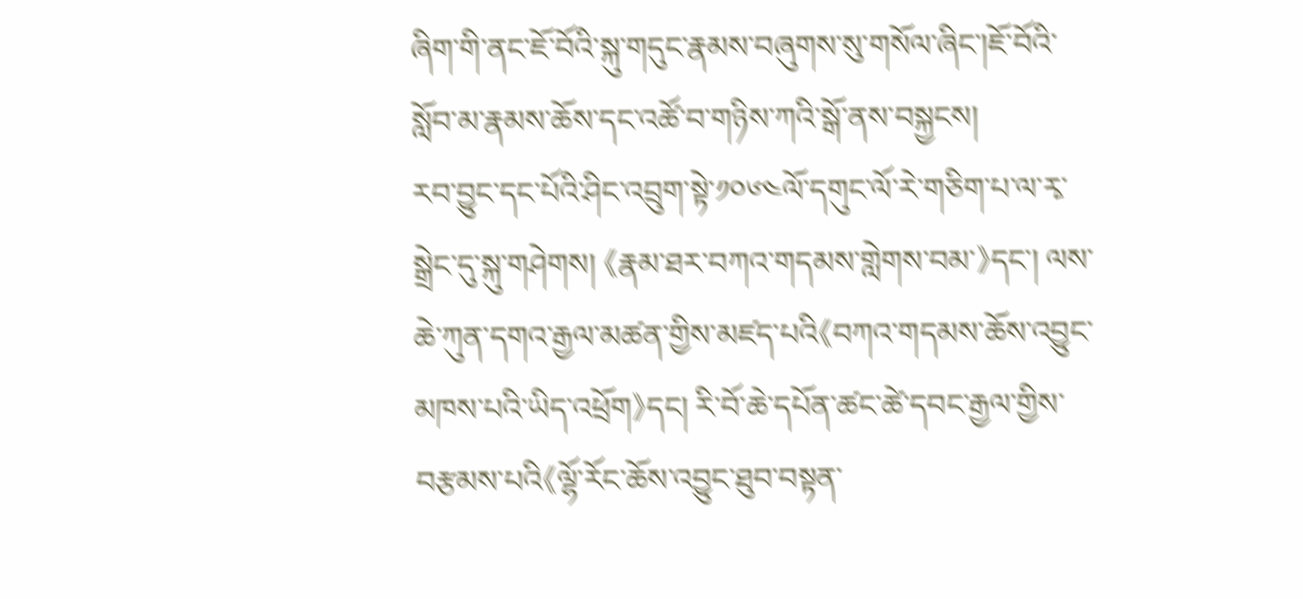ཞིག་གི་ནང་ཇོ་བོའི་སྐུ་གདུང་རྣམས་བཞུགས་སུ་གསོལ་ཞིང་།ཇོ་བོའི་སློབ་མ་རྣམས་ཆོས་དང་འཚོ་བ་གཉིས་ཀའི་སྒོ་ནས་བསྐྱངས།
རབ་བྱུང་དང་པོའི་ཤིང་འབྲུག་སྟེ་༡༠༦༤ལོ་དགུང་ལོ་རེ་གཅིག་པ་ལ་རྭ་སྒྲེང་དུ་སྐུ་གཤེགས། 《རྣམ་ཐར་བཀའ་གདམས་གླེགས་བམ་》དང་། ལས་ཆེ་ཀུན་དགའ་རྒྱལ་མཚན་གྱིས་མཛད་པའི《བཀའ་གདམས་ཆོས་འབྱུང་མཁས་པའི་ཡིད་འཕྲོག》དང། རི་བོ་ཆེ་དཔོན་ཚང་ཚེ་དབང་རྒྱལ་གྱིས་བརྩམས་པའི《ལྷོ་རོང་ཆོས་འབྱུང་ཐུབ་བསྟན་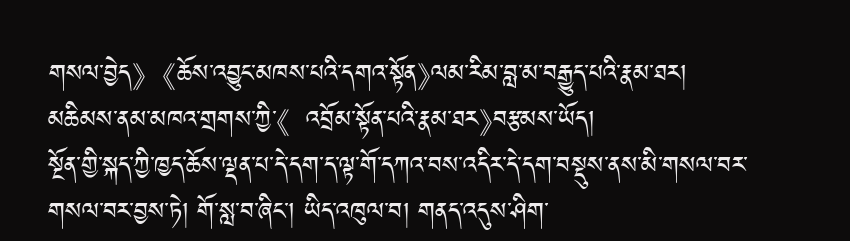གསལ་བྱེད》  《ཆོས་འབྱུང་མཁས་པའི་དགའ་སྟོན》ལམ་རིམ་བླ་མ་བརྒྱུད་པའི་རྣམ་ཐར།  མཆིམས་ནམ་མཁའ་གྲགས་ཀྱི་《  འབྲོམ་སྟོན་པའི་རྣམ་ཐར》བརྩམས་ཡོད།
སྔོན་གྱི་སྐད་ཀྱི་ཁྱད་ཆོས་ལྡན་པ་དེ་དག་ད་ལྟ་གོ་དཀའ་བས་འདིར་དེ་དག་བསྡུས་ནས་མི་གསལ་བར་གསལ་བར་བྱས་ཏེ། གོ་སླ་བ་ཞིང་། ཡིད་འཁུལ་བ། གནད་འདུས་ཤིག་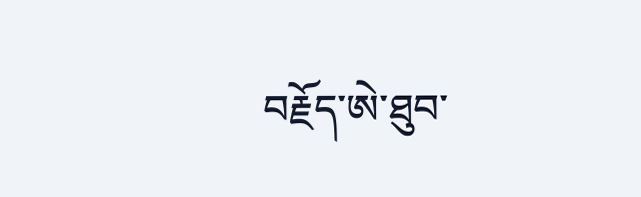བརྗོད་ཨེ་ཐུབ་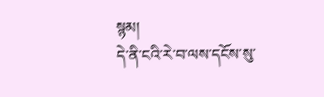སྙམ།
དེ་ནི་ངའི་རེ་བ་ལས་དངོས་སུ་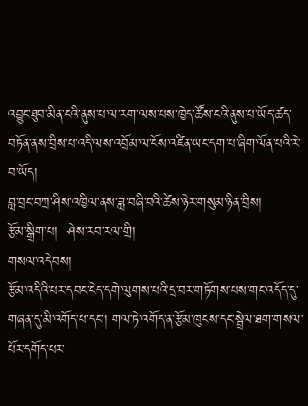འབྱུང་ཐུབ་མིན་ངའི་ནུས་པ་ལ་རག་ལས་པས་ཁྱེད་ཚོས་ངའི་ནུས་པ་ཡོད་ཚད་བཏོན་ནས་བྲིས་པ་འདི་ལས་འབྲོམ་ལ་ངོས་འཛིན་ཡང་དག་པ་ཞིག་ལོན་པའི་རེ་བ་ཡོད།
བླ་བྲང་བཀྲ་ཤིས་འཁྱིལ་ནས་ཟླ་བཞི་བའི་ཚེས་ཉེར་གསུམ་ཉིན་བྲིས།
རྩོམ་སྒྲིག་པ།  ཤེས་རབ་རལ་གྲི།
གསལ་འདེབས།
རྩོམ་འདིའི་པར་དབང་ངེད་དགེ་ལུགས་པའི་དྲ་བར་གཏོགས་པས་གང་འདོད་དུ་གཞན་དུ་མི་འགོད་པ་དང་། གལ་ཏེ་འགོད་ན་རྩོམ་ཁུངས་དང་སྦྲེལ་ཐག་གསལ་པོར་དགོད་པར་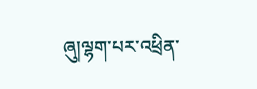ཞུ།ལྷག་པར་འཕྲིན་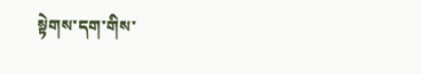སྟེགས་དག་གིས་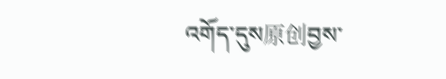འགོད་དུས原创བྱས་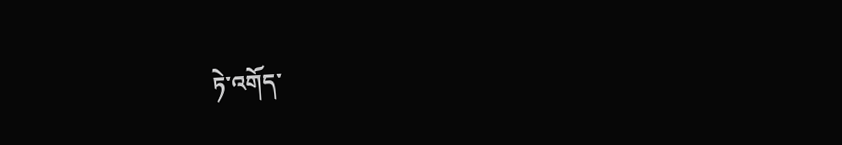ཏེ་འགོད་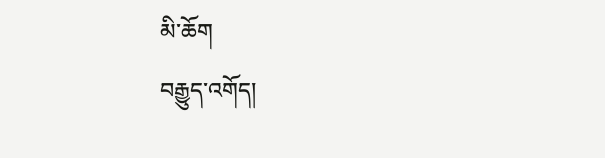མི་ཆོག
བརྒྱུད་འགོད།